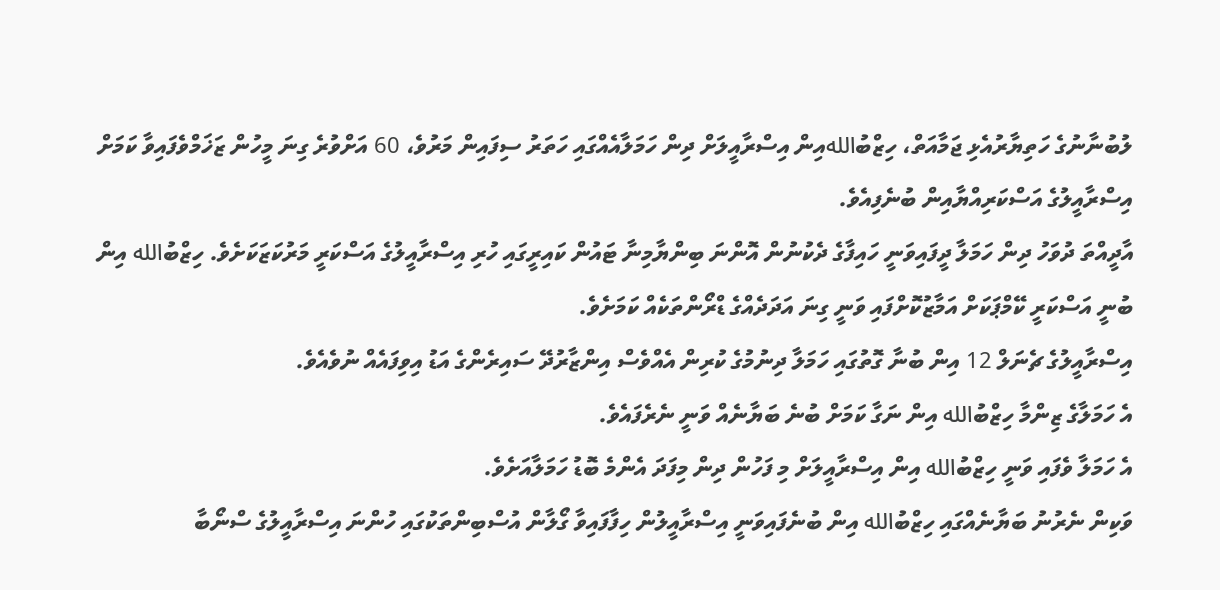ލުބުނާނުގެ ހަތިޔާރުއެޅި ޖަމާއަތް، ހިޒްބުاللهއިން އިސްރާއީލަށް ދިން ހަމަލާއެއްގައި ހަތަރު ސިފައިން މަރުވެ، 60 އަށްވުރެ ގިނަ މީހުން ޒަޚަމްވެފައިވާ ކަމަށް އިސްރާއީލުގެ އަސްކަރިއްޔާއިން ބުނެފިއެވެ.
އާދީއްތަ ދުވަހު ދިން ހަމަލާ ދީފައިވަނީ ހައިފާގެ ދެކުނުން އޮންނަ ބިންޔާމިނާ ޓައުން ކައިރީގައި ހުރި އިސްރާއީލުގެ އަސްކަރީ މަރުކަޒަކަށެވެ. ހިޒްބުالله އިން ބުނީ އަސްކަރީ ކޭމްޕަކަށް އަމާޒުކޮށްފައި ވަނީ ގިނަ އަދަދެއްގެ ޑްރޯންތަކެއް ކަމަށެވެ.
އިސްރާއީލުގެ ޗެނަލް 12 އިން ބުނާ ގޮތުގައި ހަމަލާ ދިނުމުގެ ކުރިން އެއްވެސް އިންޒާރުދޭ ސައިރެންގެ އަޑު އިވިފައެއް ނުވެއެވެ.
އެ ހަމަލާގެ ޒިންމާ ހިޒްބުالله އިން ނަގާ ކަމަށް ބުނެ ބަޔާނެއް ވަނީ ނެރެފައެވެ.
އެ ހަމަލާ ވެފައި ވަނީ ހިޒްބުالله އިން އިސްރާއީލަށް މި ފަހުން ދިން މިފަދަ އެންމެ ބޮޑު ހަމަލާއަށެވެ.
ވަކިން ނެރުނު ބަޔާނެއްގައި ހިޒްބުالله އިން ބުނެފައިވަނީ އިސްރާއީލުން ހިފާފައިވާ ގޯލާން އުސްބިންތަކުގައި ހުންނަ އިސްރާއީލުގެ ސްނޯބާ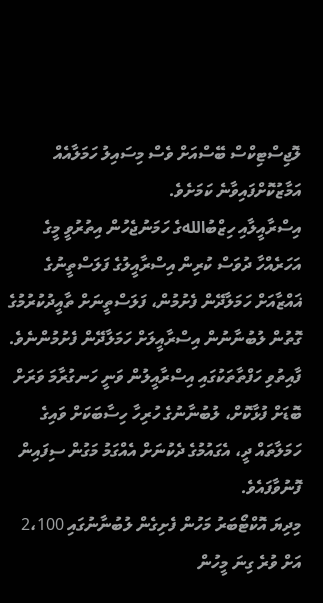ލޮޖިސްޓިކްސް ބޭސްއަށް ވެސް މިސައިލު ހަމަލާއެއް އަމާޒުކޮށްފައިވާނެ ކަމަށެވެ.
އިސްރާއީލާއި ހިޒްބުاللهގެ ހަމަނުޖެހުން އިތުރުވީ މީގެ އަހަރެއްހާ ދުވަސް ކުރިން އިސްރާއީލުގެ ފަލަސްތީނުގެ ޣައްޒާއަށް ހަމަލާދޭން ފެށުމުން، ފަލަސްތީނަށް ތާއީދުކުރުމުގެ ގޮތުން ލުބުނާނުން އިސްރާއީލަށް ހަމަލާދޭން ފެށުމުންނެވެ. ފާއިތުވި ހަފްތާތަކުގައި އިސްރާއީލުން ވަނީ ހަނގުރާމަ ވަރަށް ބޮޑަށް ފުޅާކޮށް، ލުބުނާނުގެ ހުރިހާ ހިސާބަކަށް ވައިގެ ހަމަލާތައް ދީ، އެގައުމުގެ ދެކުނަށް އެއްގަމު މަގުން ސިފައިން ފޮނުވާފައެވެ.
މިދިޔަ އޮކްޓޯބަރު މަހުން ފެށިގެން ލުބުނާނުގައި 2،100 އަށް ވުރެ ގިނަ މީހުން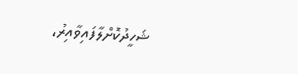ޝަހީދުކޮށްލާފައިވާއިރު،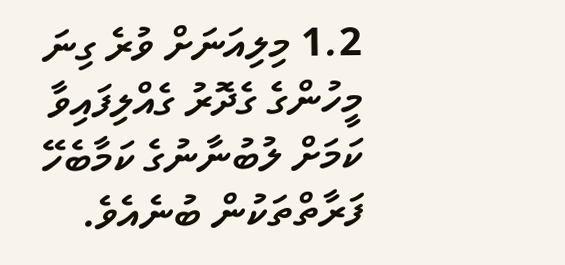1.2 މިލިއަނަށް ވުރެ ގިނަ މީހުންގެ ގެދޮރު ގެއްލިފައިވާ ކަމަށް ލުބުނާނުގެ ކަމާބެހޭ ފަރާތްތަކުން ބުނެއެވެ.